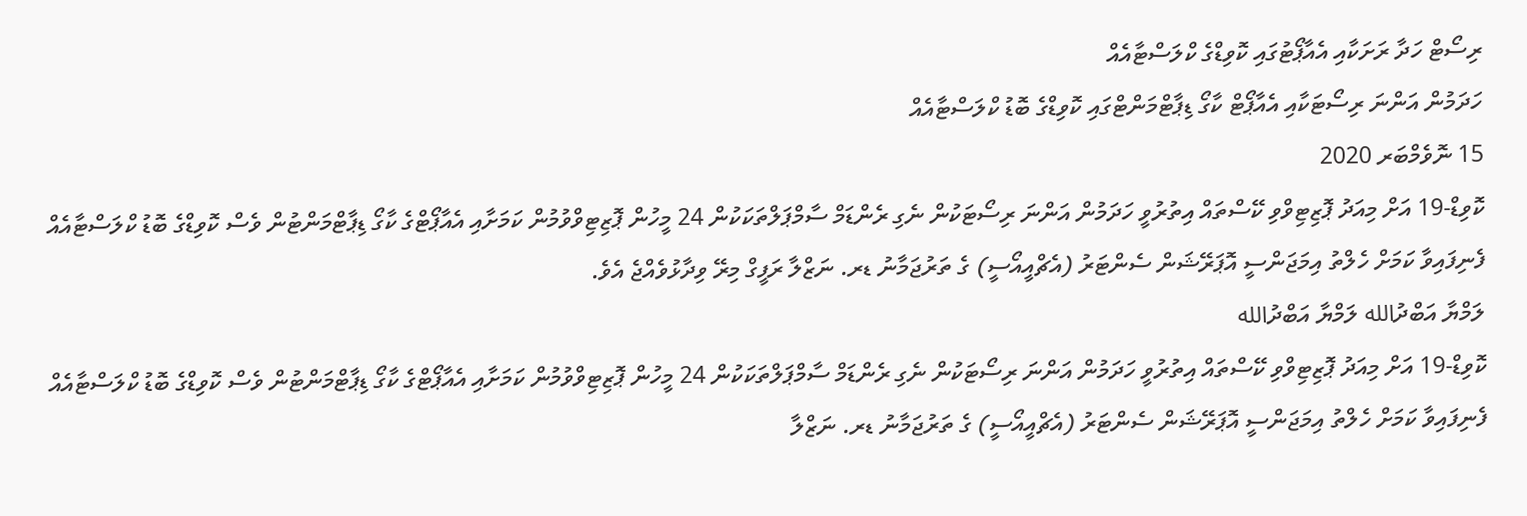ރިސޯޓް ހަދާ ރަށަކާއި އެއާޕޯޓުގައި ކޮވިޑްގެ ކްލަސްޓާއެއް
ހަދަމުން އަންނަ ރިސޯޓަކާއި އެއާޕޯޓް ކާގޯ ޑިޕާޓްމަންޓްގައި ކޮވިޑްގެ ބޮޑު ކްލަސްޓާއެއް
15 ނޮވެމްބަރ 2020
ކޮވިޑް-19 އަށް މިއަދު ޕޮޒިޓިވްވި ކޭސްތައް އިތުރުވީ ހަދަމުން އަންނަ ރިސޯޓަކުން ނެގި ރެންޑަމް ސާމްޕަލްތަކަކުން 24 މީހުން ޕޮޒިޓިވްވުމުން ކަމަށާއި އެއާޕޯޓްގެ ކާގޯ ޑިޕާޓްމަންޓުން ވެސް ކޮވިޑްގެ ބޮޑު ކްލަސްޓާއެއް ފެނިފައިވާ ކަމަށް ހެލްތު އިމަޖަންސީ އޮޕަރޭޝަން ސެންޓަރު (އެޗްއީއޯސީ) ގެ ތަރުޖަމާނު ޑރ. ނަޒްލާ ރަފީގް މިރޭ ވިދާޅުވެއްޖެ އެވެ.
ލަމްޔާ އަބްދުالله ލަމްޔާ އަބްދުالله
ކޮވިޑް-19 އަށް މިއަދު ޕޮޒިޓިވްވި ކޭސްތައް އިތުރުވީ ހަދަމުން އަންނަ ރިސޯޓަކުން ނެގި ރެންޑަމް ސާމްޕަލްތަކަކުން 24 މީހުން ޕޮޒިޓިވްވުމުން ކަމަށާއި އެއާޕޯޓްގެ ކާގޯ ޑިޕާޓްމަންޓުން ވެސް ކޮވިޑްގެ ބޮޑު ކްލަސްޓާއެއް ފެނިފައިވާ ކަމަށް ހެލްތު އިމަޖަންސީ އޮޕަރޭޝަން ސެންޓަރު (އެޗްއީއޯސީ) ގެ ތަރުޖަމާނު ޑރ. ނަޒްލާ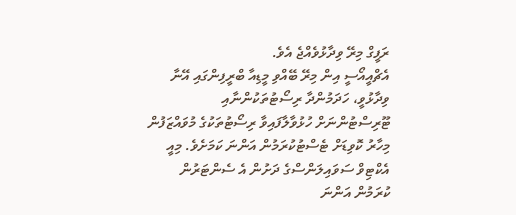ރަފީގް މިރޭ ވިދާޅުވެއްޖެ އެވެ.
އެޗްއީއޯސީ އިން މިރޭ ބޭއްވި މީޑިއާ ބްރީފިންގައި އޭނާ ވިދާޅުވީ، ހަދަމުންދާ ރިސޯޓުތަކުންނާއި ޓޫރިސްޓުންނަށް ހުޅުވާލާފައިވާ ރިސޯޓުތަކުގެ މުވައްޒަފުން މިހާރު ކޮވިޑަށް ޓެސްޓުކުރަމުން އަންނަ ކަމަށެވެ. މިއީ އެކްޓިވް ސަވައިލަންސްގެ ދަށުން އެ ސެންޓަރުން ކުރަމުން އަންނަ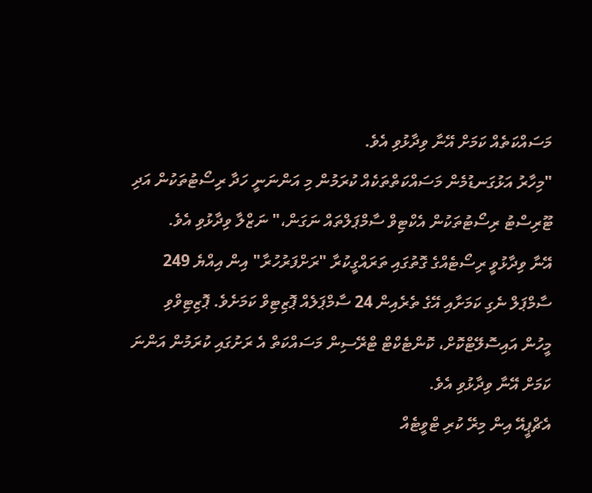މަސައްކަތެއް ކަމަށް އޭނާ ވިދާޅުވި އެވެ.
"މިހާރު އަޅުގަނޑުމެން މަސައްކަތްތަކެއް ކުރަމުން މި އަންނަނީ ހަދާ ރިސޯޓުތަކުން އަދި ޓޫރިސްޓު ރިސޯޓުތަކުން އެކްޓިވް ސާމްޕަލްތައް ނަގަން،" ނަޒްލާ ވިދާޅުވި އެވެ.
އޭނާ ވިދާޅުވީ ރިސޯޓެއްގެ ގޮތުގައި ތަރައްގީކުރާ "ރަށްފަރުހުރާ" އިން އިއްޔެ 249 ސާމްޕަލް ނެގި ކަމަށާއި އޭގެ ތެރެއިން 24 ސާމްޕަލެއް ޕޮޒިޓިވް ކަމަށެވެ. ޕޮޒިޓިވްވި މީހުން އައިސޮލޭޓްކޮށް، ކޮންޓެކްޓް ޓްރޭސިން މަސައްކަތް އެ ރަށުގައި ކުރަމުން އަންނަ ކަމަށް އޭނާ ވިދާޅުވި އެވެ.
އެޗްޕީއޭ އިން މިރޭ ކުރި ޓްވީޓެއް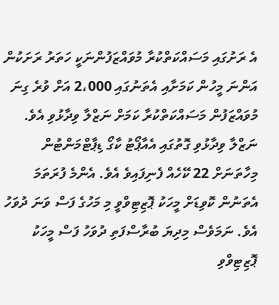އެ ރަށުގައި މަސައްކަތްކުރާ މުވައްޒަފުންނަކީ ހަތަރު ރަށަކުން އަންނަ މީހުން ކަމަށާއި އެތަނުގައި 2،000 އަށް ވުރެ ގިނަ މުވައްޒަފުން މަސައްކަތްކުރާ ކަމަށް ނަޒްލާ ވިދާޅުވި އެވެ.
ނަޒްލާ ވިދާޅުވި ގޮތުގައި އެއާޕޯޓު ކާގޯ ޑިޕާޓްމަންޓުން މިހާތަނަށް 22 ކޭހެއް ފެނިފައިވެ އެވެ. އެންމެ ފުރަތަމަ އެތަނުން ކޮވިޑަށް މީހަކު ޕޮޒިޓިވްވީ މި މަހުގެ ފަސް ވަނަ ދުވަހު އެވެ. ނަމަވެސް މިދިޔަ ބުރާސްފަތި ދުވަހު ފަސް މީހަކު ޕޮޒިޓިވްވި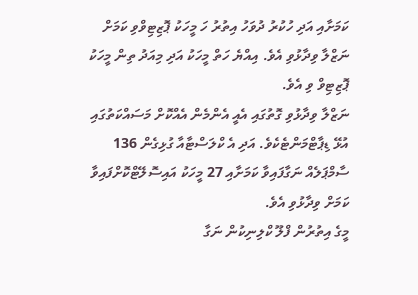ކަމަށާއި އަދި ހުކުރު ދުވަހު އިތުރު ހަ މީހަކު ޕޮޒިޓިވްވި ކަމަށް ނަޒްލާ ވިދާޅުވި އެވެ. އިއްޔެ ހަތް މީހަކު އަދި މިއަދު ތިން މީހަކު ޕޮޒިޓިވް ވި އެވެ.
ނަޒްލާ ވިދާޅުވި ގޮތުގައި އެއީ އެންމެން އެއްކޮށް މަސައްކަތުގައި އުޅޭ ޑިޕާޓްމަންޓެކެވެ. އަދި އެ ކްލަސްޓާއާ ގުޅިގެން 136 ސާމްޕަލެއް ނަގާފައިވާ ކަމަށާއި 27 މީހަކު އައިސޮލޭޓްކޮށްފައިވާ ކަމަށް ވިދާޅުވި އެވެ.
މީގެ އިތުރުން ފްލޫ ކްލިނިކުން ނަގާ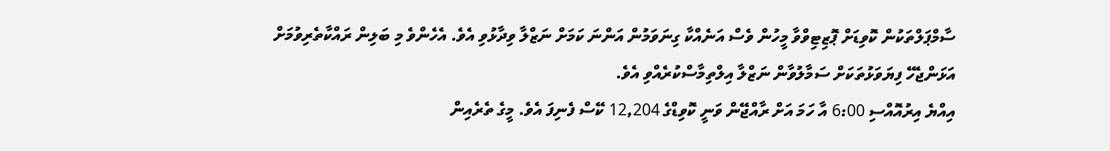ސާމްޕަލްތަކުން ކޮވިޑަށް ޕޮޒިޓިވްވާ މީހުން ވެސް އަނެއްކާ ގިނަވަމުން އަންނަ ކަމަށް ނަޒްލާ ވިދާޅުވި އެވެ. އެހެންވެ މި ބަލިން ރައްކާތެރިވުމަށް އަޅަންޖެހޭ ފިޔަވަޅުތަކަށް ސަމާލުވާން ނަޒްލާ އިލްތިމާސްކުރެއްވި އެވެ.
އިއްޔެ އިރުއޮއްސި 6:00 އާ ހަމަ އަށް ރާއްޖޭން ވަނީ ކޮވިޑްގެ 12,204 ކޭސް ފެނިފަ އެވެ. މީގެ ތެރެއިން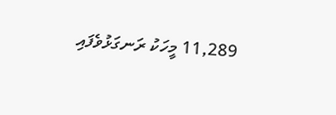11,289 މީހަކު ރަނގަޅުވެފައި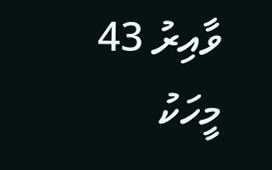ވާއިރު 43 މީހަކު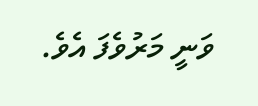ވަނީ މަރުވެފަ އެވެ.